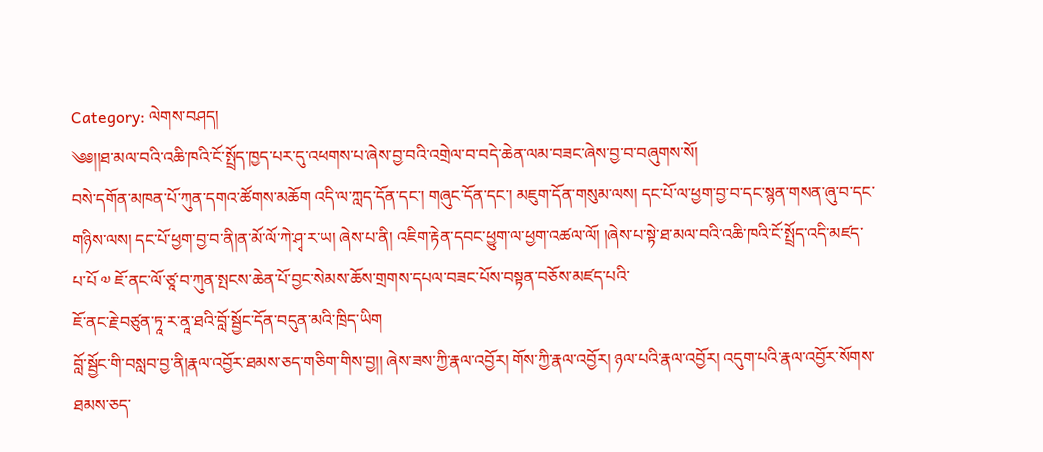Category: ལེགས་བཤད།
༄༅།།ཐ་མལ་བའི་འཆི་ཁའི་ངོ་སྤྲོད་ཁྱད་པར་དུ་འཕགས་པ་ཞེས་བྱ་བའི་འགྲེལ་བ་བདེ་ཆེན་ལམ་བཟང་ཞེས་བྱ་བ་བཞུགས་སོ།
བསེ་དགོན་མཁན་པོ་ཀུན་དགའ་ཚོགས་མཆོག འདི་ལ་ཀླད་དོན་དང་། གཞུང་དོན་དང་། མཇུག་དོན་གསུམ་ལས། དང་པོ་ལ་ཕྱག་བྱ་བ་དང་སྙན་གསན་ཞུ་བ་དང་གཉིས་ལས། དང་པོ་ཕྱག་བྱ་བ་ནི།ན་མོ་ལོ་ཀེ་ཤྭ་ར་ཡ། ཞེས་པ་ནི། འཇིག་རྟེན་དབང་ཕྱུག་ལ་ཕྱག་འཚལ་ལོ། །ཞེས་པ་སྟེ་ཐ་མལ་བའི་འཆི་ཁའི་ངོ་སྤྲོད་འདི་མཛད་པ་པོ ༧ ཇོ་ནང་ལོ་ཙཱ་བ་ཀུན་སྤངས་ཆེན་པོ་བྱང་སེམས་ཆོས་གྲགས་དཔལ་བཟང་པོས་བསྟན་བཅོས་མཛད་པའི་
ཇོ་ནང་རྗེ་བཙུན་ཏཱ་ར་ནཱ་ཐའི་བློ་སྦྱོང་དོན་བདུན་མའི་ཁྲིད་ཡིག
བློ་སྦྱོང་གི་བསླབ་བྱ་ནི།རྣལ་འབྱོར་ཐམས་ཅད་གཅིག་གིས་བྱ།། ཞེས་ཟས་ཀྱི་རྣལ་འབྱོར། གོས་ཀྱི་རྣལ་འབྱོར། ཉལ་པའི་རྣལ་འབྱོར། འདུག་པའི་རྣལ་འབྱོར་སོགས་ཐམས་ཅད་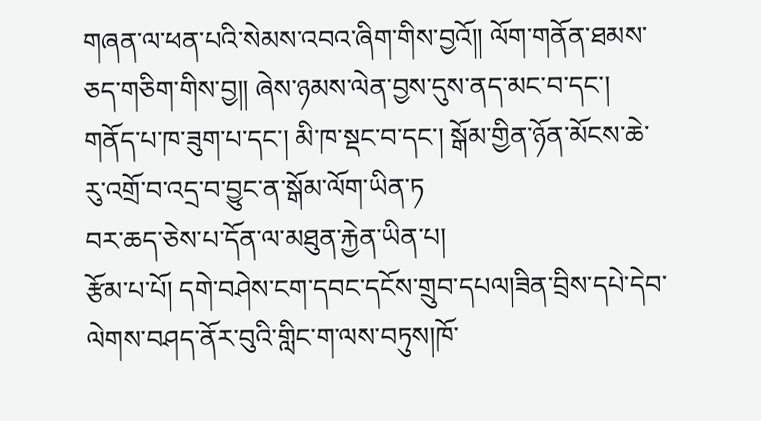གཞན་ལ་ཕན་པའི་སེམས་འབའ་ཞིག་གིས་བྱའོ།། ལོག་གནོན་ཐམས་ཅད་གཅིག་གིས་བྱ།། ཞེས་ཉམས་ལེན་བྱས་དུས་ནད་མང་བ་དང་། གནོད་པ་ཁ་ཟུག་པ་དང་། མི་ཁ་སྡང་བ་དང་། སྒོམ་གྱིན་ཉོན་མོངས་ཆེ་རུ་འགྲོ་བ་འདྲ་བ་བྱུང་ན་སྒོམ་ལོག་ཡིན་ཏ
བར་ཆད་ཅེས་པ་དོན་ལ་མཐུན་རྐྱེན་ཡིན་པ།
རྩོམ་པ་པོ། དགེ་བཤེས་ངག་དབང་དངོས་གྲུབ་དཔལ།ཟིན་བྲིས་དཔེ་དེབ་ལེགས་བཤད་ནོར་བུའི་གླིང་ག་ལས་བཏུས།ཁོ་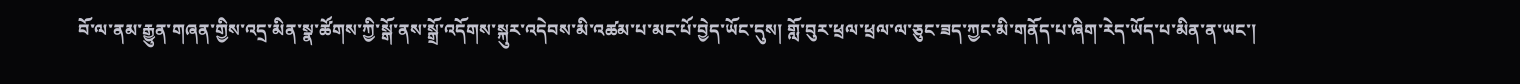བོ་ལ་ནམ་རྒྱུན་གཞན་གྱིས་འདྲ་མིན་སྣ་ཚོགས་ཀྱི་སྒོ་ནས་སྒྲོ་འདོགས་སྐུར་འདེབས་མི་འཚམ་པ་མང་པོ་བྱེད་ཡོང་དུས། གློ་བུར་ཕྲལ་ཕྲལ་ལ་ཅུང་ཟད་ཀྱང་མི་གནོད་པ་ཞིག་རེད་ཡོད་པ་མིན་ན་ཡང་།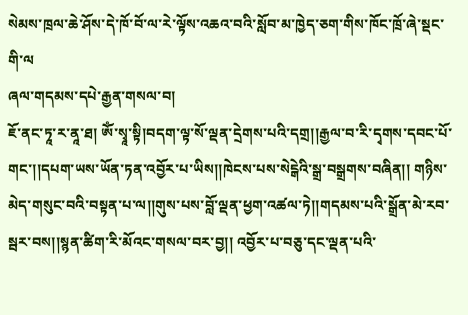སེམས་ཁྲལ་ཆེ་ཤོས་དེ་ཁོ་བོ་ལ་རེ་ལྟོས་འཆའ་བའི་སློབ་མ་ཁྱེད་ཅག་གིས་ཁོང་ཁྲོ་ཞེ་སྡང་གི་ལ
ཞལ་གདམས་དཔེ་རྒྱན་གསལ་བ།
ཇོ་ནང་ཏཱ་ར་ནཱ་ཐ། ཨོཾ་སྭཱ་སྟི།བདག་ལྟ་སོ་ལྡན་དྲེགས་པའི་དགྲ།།རྒྱལ་བ་རི་དྭགས་དབང་པོ་གང་།།དཔག་ཡས་ཡོན་ཏན་འབྱོར་པ་ཡིས།།ཁེངས་པས་སེངྒེའི་སྒྲ་བསྒྲགས་བཞིན།། གཉིས་མེད་གསུང་བའི་བསྟན་པ་ལ།།གུས་པས་བློ་ལྡན་ཕྱག་འཚལ་ཏེ།།གདམས་པའི་སྒྲོན་མེ་རབ་སྦར་བས།།སྙན་ཚིག་རི་མོའང་གསལ་བར་བྱ།། འབྱོར་པ་བཅུ་དང་ལྡན་པའི་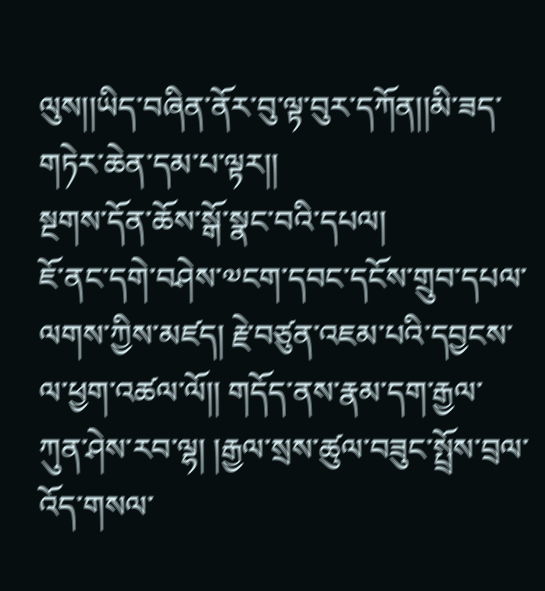ལུས།།ཡིད་བཞིན་ནོར་བུ་ལྟ་བུར་དཀོན།།མི་ཟད་གཏེར་ཆེན་དམ་པ་ལྟར།།
སྔགས་དོན་ཆོས་སྒོ་སྣང་བའི་དཔལ།
ཇོ་ནང་དགེ་བཤེས་༧ངག་དབང་དངོས་གྲུབ་དཔལ་ལགས་ཀྱིས་མཛད། རྗེ་བཙུན་འཇམ་པའི་དབྱངས་ལ་ཕྱག་འཚལ་ལོ།། གདོད་ནས་རྣམ་དག་རྒྱལ་ཀུན་ཤེས་རབ་ལྷ། །རྒྱལ་སྲས་ཚུལ་བཟུང་སྤྲོས་བྲལ་འོད་གསལ་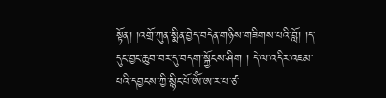སྟོན། །འགྲོ་ཀུན་སྨིན་བྱེད་བདེན་གཉིས་གཟིགས་པའི་བློ། །ད་དུང་བྱང་ཆུབ་བར་དུ་བདག་སྐྱོངས་ཤིག ། དེ་ལ་འདིར་འཇམ་པའི་དབྱངས་ཀྱི་སྙིང་པོ་ཨོཾ་ཨ་ར་པ་ཙ་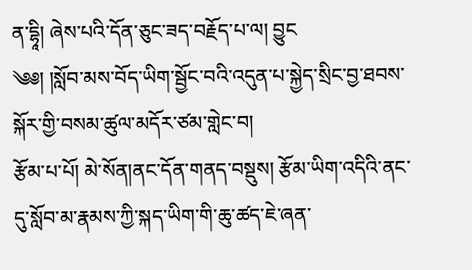ན་དྷཱི། ཞེས་པའི་དོན་ཅུང་ཟད་བརྗོད་པ་ལ། བྱུང
༄༅། །སློབ་མས་བོད་ཡིག་སྦྱོང་བའི་འདུན་པ་སྐྱེད་སྲིང་བྱ་ཐབས་སྐོར་གྱི་བསམ་ཚུལ་མདོར་ཙམ་གླེང་བ།
རྩོམ་པ་པོ། མེ་སོན།ནང་དོན་གནད་བསྡུས། རྩོམ་ཡིག་འདིའི་ནང་དུ་སློབ་མ་རྣམས་ཀྱི་སྐད་ཡིག་གི་ཆུ་ཚད་ཇེ་ཞན་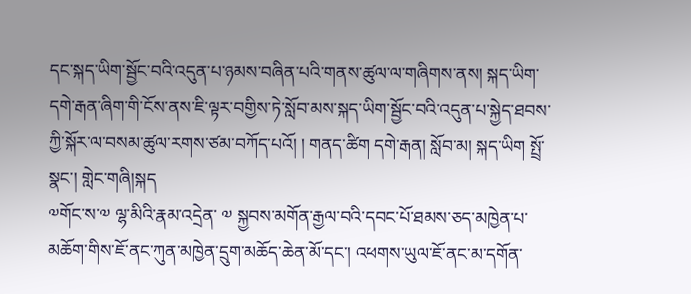དང་སྐད་ཡིག་སྦྱོང་བའི་འདུན་པ་ཉམས་བཞིན་པའི་གནས་ཚུལ་ལ་གཞིགས་ནས། སྐད་ཡིག་དགེ་རྒན་ཞིག་གི་ངོས་ནས་ཇི་ལྟར་བགྱིས་ཏེ་སློབ་མས་སྐད་ཡིག་སྦྱོང་བའི་འདུན་པ་སྐྱེད་ཐབས་ཀྱི་སྐོར་ལ་བསམ་ཚུལ་རགས་ཙམ་བཀོད་པའོ། ། གནད་ཚིག དགེ་རྒན། སློབ་མ། སྐད་ཡིག སྤྲོ་སྣང་། གླེང་གཞི།སྐད
༧གོང་ས་༧ ལྷ་མིའི་རྣམ་འདྲེན་ ༧ སྐྱབས་མགོན་རྒྱལ་བའི་དབང་པོ་ཐམས་ཅད་མཁྱེན་པ་མཆོག་གིས་ཇོ་ནང་ཀུན་མཁྱེན་དྲུག་མཆོད་ཆེན་མོ་དང་། འཕགས་ཡུལ་ཇོ་ནང་མ་དགོན་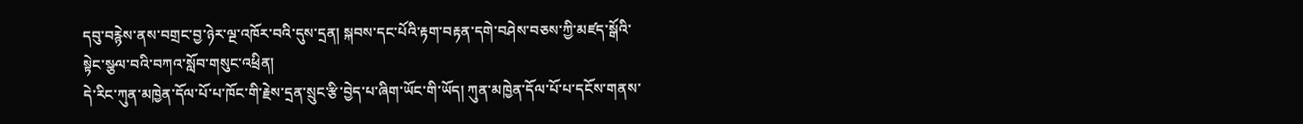དབུ་བརྙེས་ནས་བགྲང་བྱ་ཉེར་ལྔ་འཁོར་བའི་དུས་དྲན། སྐབས་དང་པོའི་རྟག་བརྟན་དགེ་བཤེས་བཅས་ཀྱི་མཛད་སྒོའི་སྟེང་སྩལ་བའི་བཀའ་སློབ་གསུང་འཕྲིན།
དེ་རིང་ཀུན་མཁྱེན་དོལ་པོ་པ་ཁོང་གི་རྗེས་དྲན་སྲུང་རྩི་བྱེད་པ་ཞིག་ཡོང་གི་ཡོད། ཀུན་མཁྱེན་དོལ་པོ་པ་དངོས་གནས་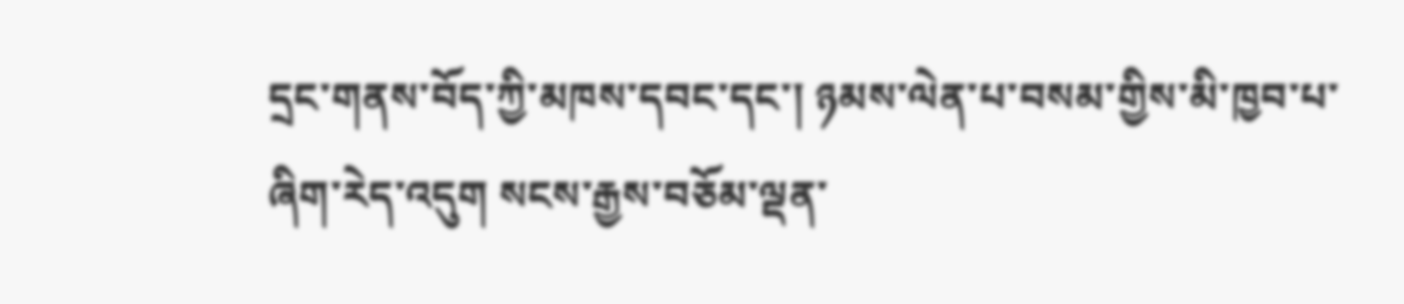དྲང་གནས་བོད་ཀྱི་མཁས་དབང་དང་། ཉམས་ལེན་པ་བསམ་གྱིས་མི་ཁྱབ་པ་ཞིག་རེད་འདུག སངས་རྒྱས་བཅོམ་ལྡན་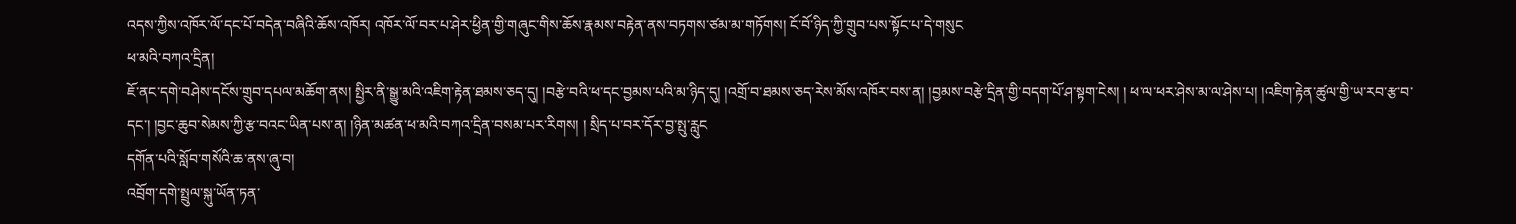འདས་ཀྱིས་འཁོར་ལོ་དང་པོ་བདེན་བཞིའི་ཆོས་འཁོར། འཁོར་ལོ་བར་པ་ཤེར་ཕྱིན་གྱི་གཞུང་གིས་ཆོས་རྣམས་བརྟེན་ནས་བཏགས་ཙམ་མ་གཏོགས། ངོ་བོ་ཉིད་ཀྱི་གྲུབ་པས་སྟོང་པ་དེ་གསུང
ཕ་མའི་བཀའ་དྲིན།
ཇོ་ནང་དགེ་བཤེས་དངོས་གྲུབ་དཔལ་མཆོག་ནས། སྤྱིར་ནི་སྒྱུ་མའི་འཇིག་རྟེན་ཐམས་ཅད་དུ། །བརྩེ་བའི་ཕ་དང་བྱམས་པའི་མ་ཉིད་དུ། །འགྲོ་བ་ཐམས་ཅད་རེས་མོས་འཁོར་བས་ན། །བྱམས་བརྩེ་དྲིན་གྱི་བདག་པོ་ཤ་སྟག་ངེས། ། ཕ་ལ་ཕར་ཤེས་མ་ལ་ཤེས་པ། །འཇིག་རྟེན་ཚུལ་གྱི་ཡ་རབ་རྩ་བ་དང་། །བྱང་ཆུབ་སེམས་ཀྱི་རྩ་བའང་ཡིན་པས་ན། །ཉིན་མཚན་ཕ་མའི་བཀའ་དྲིན་བསམ་པར་རིགས། ། སྲིད་པ་བར་དོར་བྱ་སྤུ་རླུང
དགོན་པའི་སློབ་གསོའི་ཆ་ནས་ཞུ་བ།
འབྲོག་དགེ་སྤྲུལ་སྐུ་ཡོན་ཏན་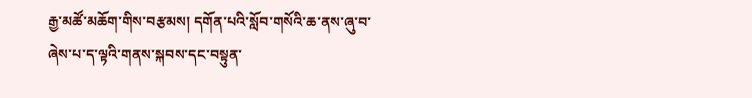རྒྱ་མཚོ་མཆོག་གིས་བརྩམས། དགོན་པའི་སློབ་གསོའི་ཆ་ནས་ཞུ་བ་ཞེས་པ་ད་ལྟའི་གནས་སྐབས་དང་བསྟུན་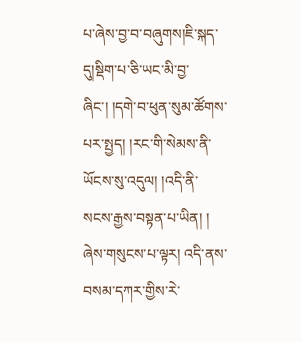པ་ཞེས་བྱ་བ་བཞུགས།ཇི་སྐད་དུ།སྡིག་པ་ཅི་ཡང་མི་བྱ་ཞིང་། །དགེ་བ་ཕུན་སུམ་ཚོགས་པར་སྤྱད། །རང་གི་སེམས་ནི་ཡོངས་སུ་འདུལ། །འདི་ནི་སངས་རྒྱས་བསྟན་པ་ཡིན། ། ཞེས་གསུངས་པ་ལྟར། འདི་ནས་བསམ་དཀར་གྱིས་རེ་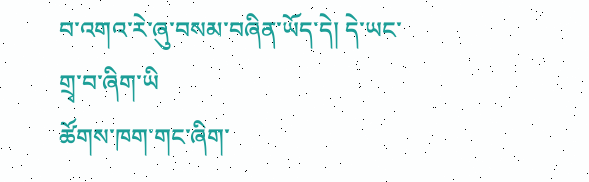བ་འགའ་རེ་ཞུ་བསམ་བཞིན་ཡོད་དེ། དེ་ཡང་གྲྭ་བ་ཞིག་ཡི
ཚོགས་ཁག་གང་ཞིག་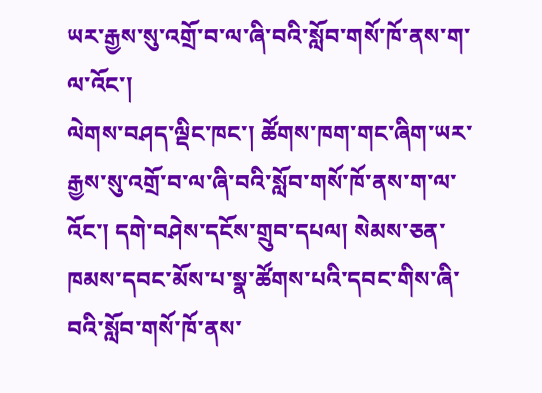ཡར་རྒྱས་སུ་འགྲོ་བ་ལ་ཞི་བའི་སློབ་གསོ་ཁོ་ནས་ག་ལ་འོང་།
ལེགས་བཤད་ལྡིང་ཁང་། ཚོགས་ཁག་གང་ཞིག་ཡར་རྒྱས་སུ་འགྲོ་བ་ལ་ཞི་བའི་སློབ་གསོ་ཁོ་ནས་ག་ལ་འོང་། དགེ་བཤེས་དངོས་གྲུབ་དཔལ། སེམས་ཅན་ཁམས་དབང་མོས་པ་སྣ་ཚོགས་པའི་དབང་གིས་ཞི་བའི་སློབ་གསོ་ཁོ་ནས་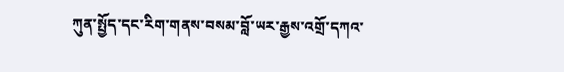ཀུན་སྤྱོད་དང་རིག་གནས་བསམ་བློ་ཡར་རྒྱས་འགྲོ་དཀའ་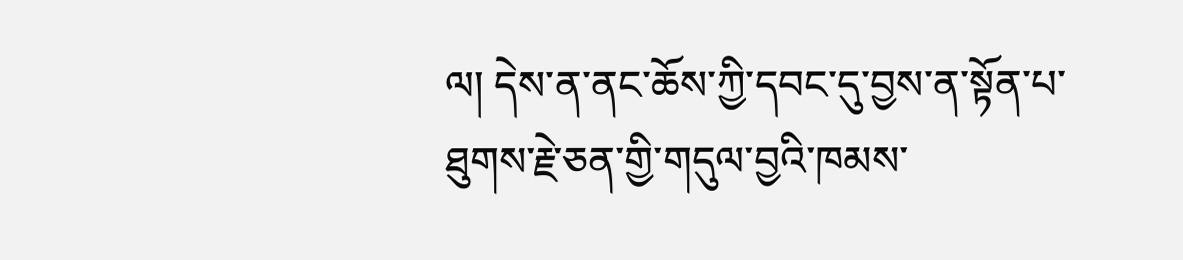ལ། དེས་ན་ནང་ཆོས་ཀྱི་དབང་དུ་བྱས་ན་སྟོན་པ་ཐུགས་རྗེ་ཅན་གྱི་གདུལ་བྱའི་ཁམས་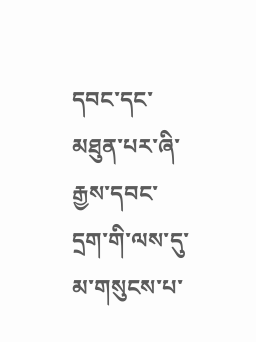དབང་དང་མཐུན་པར་ཞི་རྒྱས་དབང་དྲག་གི་ལས་དུ་མ་གསུངས་པ་